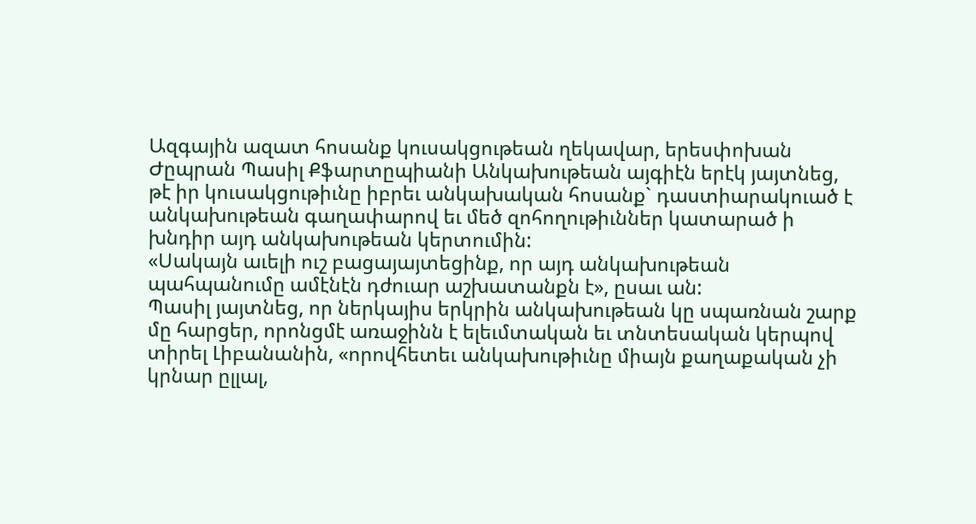Ազգային ազատ հոսանք կուսակցութեան ղեկավար, երեսփոխան Ժըպրան Պասիլ Քֆարտըպիանի Անկախութեան այգիէն երէկ յայտնեց, թէ իր կուսակցութիւնը իբրեւ անկախական հոսանք` դաստիարակուած է անկախութեան գաղափարով եւ մեծ զոհողութիւններ կատարած ի խնդիր այդ անկախութեան կերտումին:
«Սակայն աւելի ուշ բացայայտեցինք, որ այդ անկախութեան պահպանումը ամէնէն դժուար աշխատանքն է», ըսաւ ան:
Պասիլ յայտնեց, որ ներկայիս երկրին անկախութեան կը սպառնան շարք մը հարցեր, որոնցմէ առաջինն է ելեւմտական եւ տնտեսական կերպով տիրել Լիբանանին, «որովհետեւ անկախութիւնը միայն քաղաքական չի կրնար ըլլալ,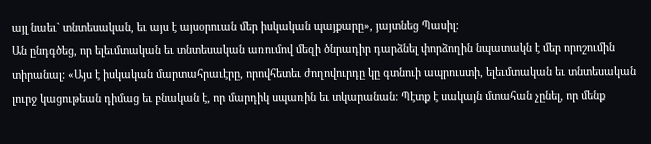այլ նաեւ` տնտեսական, եւ այս է այսօրուան մեր իսկական պայքարը», յայտնեց Պասիլ:
Ան ընդգծեց, որ ելեւմտական եւ տնտեսական առումով մեզի ծնրադիր դարձնել փորձողին նպատակն է մեր որոշումին տիրանալ: «Այս է իսկական մարտահրաւէրը, որովհետեւ ժողովուրդը կը գտնուի ապրուստի, ելեւմտական եւ տնտեսական լուրջ կացութեան դիմաց եւ բնական է, որ մարդիկ սպառին եւ տկարանան: Պէտք է սակայն մտահան չընել, որ մենք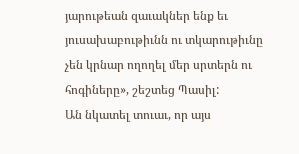յարութեան զաւակներ ենք եւ յուսախաբութիւնն ու տկարութիւնը չեն կրնար ողողել մեր սրտերն ու հոգիները», շեշտեց Պասիլ:
Ան նկատել տուաւ, որ այս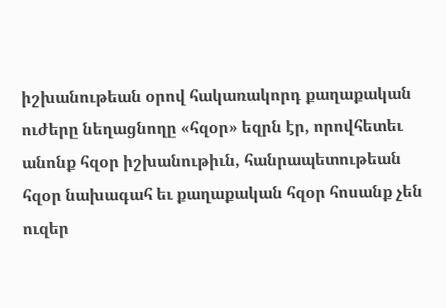իշխանութեան օրով հակառակորդ քաղաքական ուժերը նեղացնողը «հզօր» եզրն էր, որովհետեւ անոնք հզօր իշխանութիւն, հանրապետութեան հզօր նախագահ եւ քաղաքական հզօր հոսանք չեն ուզեր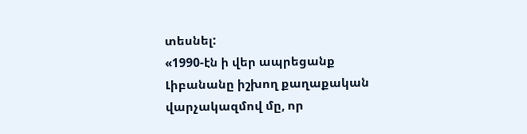տեսնել:
«1990-էն ի վեր ապրեցանք Լիբանանը իշխող քաղաքական վարչակազմով մը, որ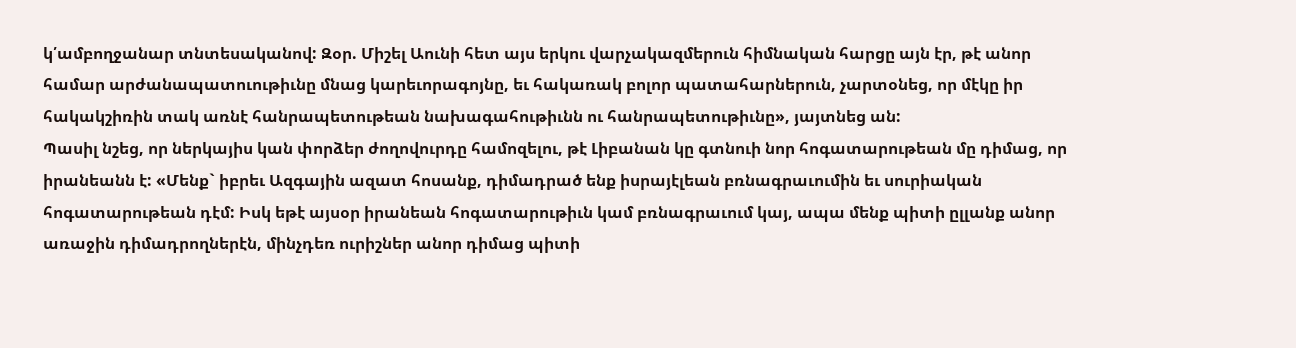կ՛ամբողջանար տնտեսականով: Զօր. Միշել Աունի հետ այս երկու վարչակազմերուն հիմնական հարցը այն էր, թէ անոր համար արժանապատուութիւնը մնաց կարեւորագոյնը, եւ հակառակ բոլոր պատահարներուն, չարտօնեց, որ մէկը իր հակակշիռին տակ առնէ հանրապետութեան նախագահութիւնն ու հանրապետութիւնը», յայտնեց ան:
Պասիլ նշեց, որ ներկայիս կան փորձեր ժողովուրդը համոզելու, թէ Լիբանան կը գտնուի նոր հոգատարութեան մը դիմաց, որ իրանեանն է: «Մենք` իբրեւ Ազգային ազատ հոսանք, դիմադրած ենք իսրայէլեան բռնագրաւումին եւ սուրիական հոգատարութեան դէմ: Իսկ եթէ այսօր իրանեան հոգատարութիւն կամ բռնագրաւում կայ, ապա մենք պիտի ըլլանք անոր առաջին դիմադրողներէն, մինչդեռ ուրիշներ անոր դիմաց պիտի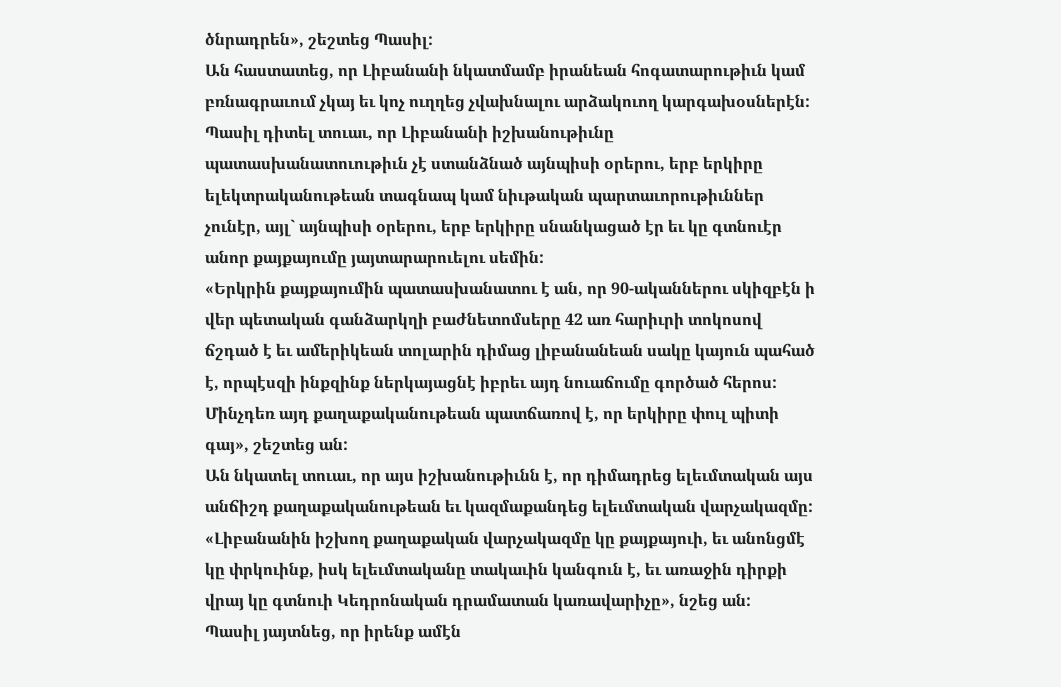ծնրադրեն», շեշտեց Պասիլ:
Ան հաստատեց, որ Լիբանանի նկատմամբ իրանեան հոգատարութիւն կամ բռնագրաւում չկայ եւ կոչ ուղղեց չվախնալու արձակուող կարգախօսներէն:
Պասիլ դիտել տուաւ, որ Լիբանանի իշխանութիւնը պատասխանատուութիւն չէ ստանձնած այնպիսի օրերու, երբ երկիրը ելեկտրականութեան տագնապ կամ նիւթական պարտաւորութիւններ չունէր, այլ` այնպիսի օրերու, երբ երկիրը սնանկացած էր եւ կը գտնուէր անոր քայքայումը յայտարարուելու սեմին:
«Երկրին քայքայումին պատասխանատու է ան, որ 90-ականներու սկիզբէն ի վեր պետական գանձարկղի բաժնետոմսերը 42 առ հարիւրի տոկոսով ճշդած է եւ ամերիկեան տոլարին դիմաց լիբանանեան սակը կայուն պահած է, որպէսզի ինքզինք ներկայացնէ իբրեւ այդ նուաճումը գործած հերոս: Մինչդեռ այդ քաղաքականութեան պատճառով է, որ երկիրը փուլ պիտի գայ», շեշտեց ան:
Ան նկատել տուաւ, որ այս իշխանութիւնն է, որ դիմադրեց ելեւմտական այս անճիշդ քաղաքականութեան եւ կազմաքանդեց ելեւմտական վարչակազմը: «Լիբանանին իշխող քաղաքական վարչակազմը կը քայքայուի, եւ անոնցմէ կը փրկուինք, իսկ ելեւմտականը տակաւին կանգուն է, եւ առաջին դիրքի վրայ կը գտնուի Կեդրոնական դրամատան կառավարիչը», նշեց ան:
Պասիլ յայտնեց, որ իրենք ամէն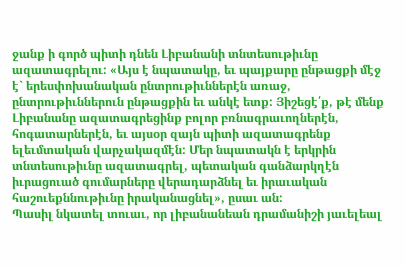ջանք ի գործ պիտի դնեն Լիբանանի տնտեսութիւնը ազատագրելու: «Այս է նպատակը, եւ պայքարը ընթացքի մէջ է` երեսփոխանական ընտրութիւններէն առաջ, ընտրութիւններուն ընթացքին եւ անկէ ետք: Յիշեցէ՛ք, թէ մենք Լիբանանը ազատագրեցինք բոլոր բռնագրաւողներէն, հոգատարներէն, եւ այսօր զայն պիտի ազատագրենք ելեւմտական վարչակազմէն: Մեր նպատակն է երկրին տնտեսութիւնը ազատագրել, պետական գանձարկղէն իւրացուած գումարները վերադարձնել եւ իրաւական հաշուեքննութիւնը իրականացնել», ըսաւ ան:
Պասիլ նկատել տուաւ, որ լիբանանեան դրամանիշի յաւելեալ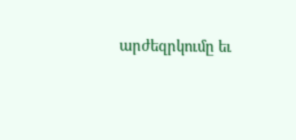արժեզրկումը եւ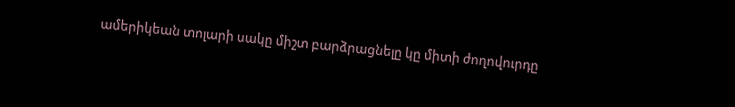ամերիկեան տոլարի սակը միշտ բարձրացնելը կը միտի ժողովուրդը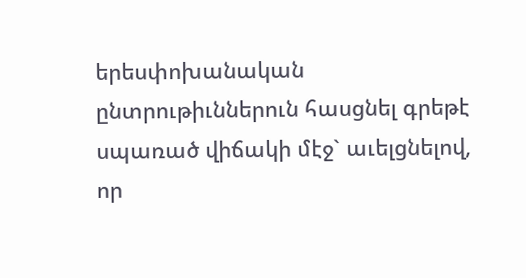երեսփոխանական ընտրութիւններուն հասցնել գրեթէ սպառած վիճակի մէջ` աւելցնելով, որ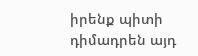իրենք պիտի դիմադրեն այդ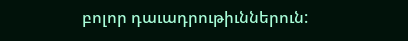բոլոր դաւադրութիւններուն: